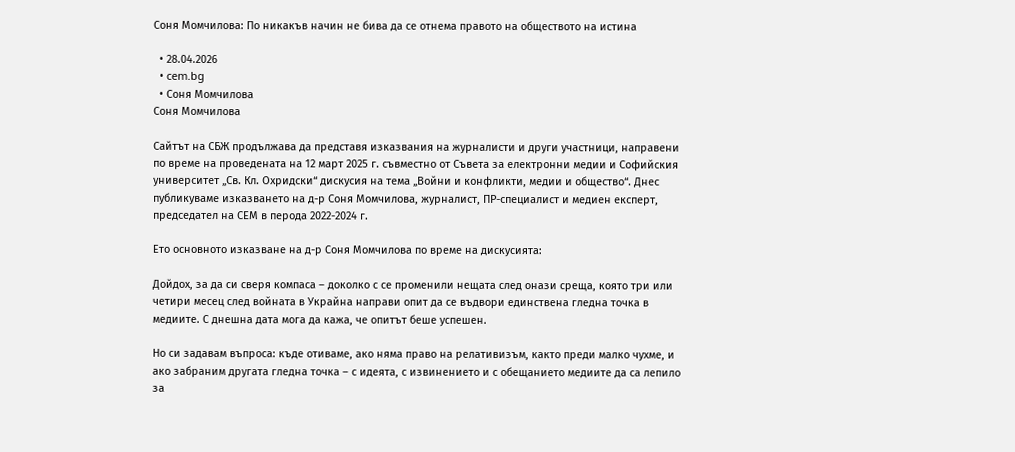Соня Момчилова: По никакъв начин не бива да се отнема правото на обществото на истина

  • 28.04.2026
  • cem.bg
  • Соня Момчилова
Соня Момчилова

Сайтът на СБЖ продължава да представя изказвания на журналисти и други участници, направени по време на проведената на 12 март 2025 г. съвместно от Съвета за електронни медии и Софийския университет „Св. Кл. Охридски“ дискусия на тема „Войни и конфликти, медии и общество“. Днес публикуваме изказването на д-р Соня Момчилова, журналист, ПР-специалист и медиен експерт, председател на СЕМ в перода 2022-2024 г.

Ето основното изказване на д-р Соня Момчилова по време на дискусията:

Дойдох, за да си сверя компаса – доколко с се променили нещата след онази среща, която три или четири месец след войната в Украйна направи опит да се въдвори единствена гледна точка в медиите. С днешна дата мога да кажа, че опитът беше успешен.

Но си задавам въпроса: къде отиваме, ако няма право на релативизъм, както преди малко чухме, и ако забраним другата гледна точка – с идеята, с извинението и с обещанието медиите да са лепило за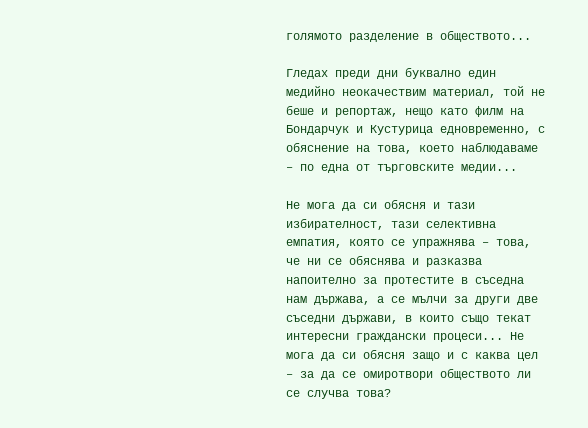голямото разделение в обществото...

Гледах преди дни буквално един медийно неокачествим материал, той не беше и репортаж, нещо като филм на Бондарчук и Кустурица едновременно, с обяснение на това, което наблюдаваме – по една от търговските медии...

Не мога да си обясня и тази избирателност, тази селективна емпатия, която се упражнява – това, че ни се обяснява и разказва напоително за протестите в съседна нам държава, а се мълчи за други две съседни държави, в които също текат интересни граждански процеси... Не мога да си обясня защо и с каква цел – за да се омиротвори обществото ли се случва това?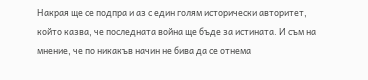Накрая ще се подпра и аз с един голям исторически авторитет, който казва, че последната война ще бъде за истината. И съм на мнение, че по никакъв начин не бива да се отнема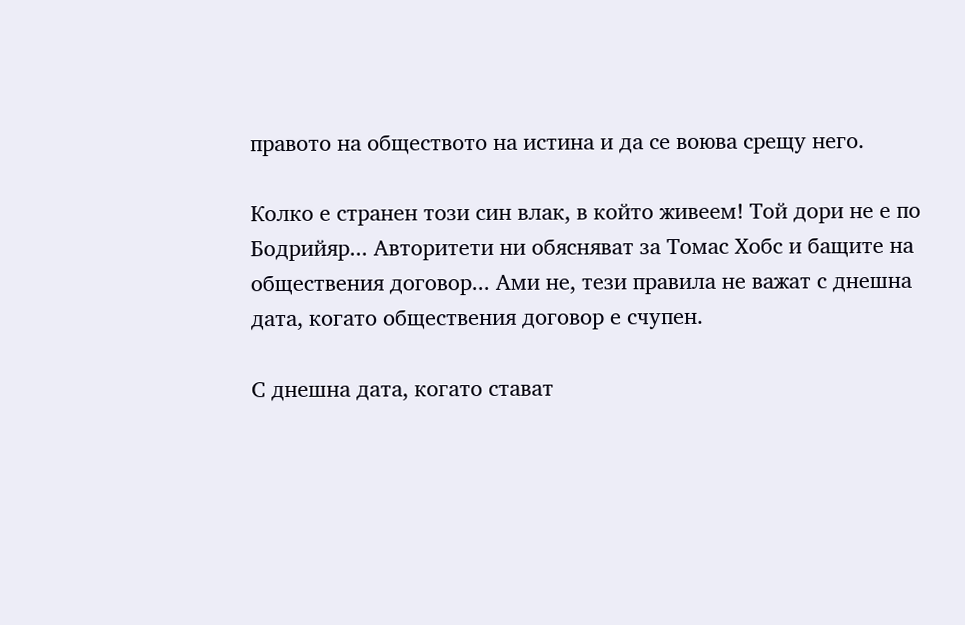правото на обществото на истина и да се воюва срещу него.

Колко е странен този син влак, в който живеем! Той дори не е по Бодрийяр... Авторитети ни обясняват за Томас Хобс и бащите на обществения договор... Ами не, тези правила не важат с днешна дата, когато обществения договор е счупен.

С днешна дата, когато стават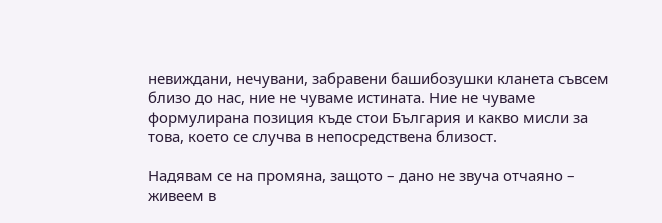невиждани, нечувани, забравени башибозушки кланета съвсем близо до нас, ние не чуваме истината. Ние не чуваме формулирана позиция къде стои България и какво мисли за това, което се случва в непосредствена близост.

Надявам се на промяна, защото – дано не звуча отчаяно – живеем в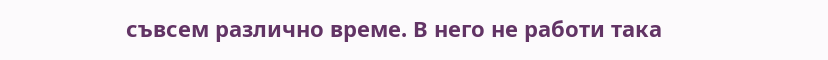съвсем различно време. В него не работи така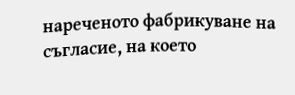нареченото фабрикуване на съгласие, на което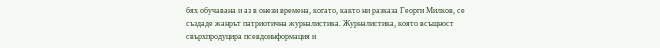бях обучавана и аз в онези времена, когато, както ни разказа Георги Милков, се създаде жанрът патриотична журналистика. Журналистика, която всъщност свърхпродуцира псевдоинформация и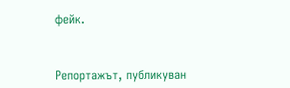фейк.



Репортажът, публикуван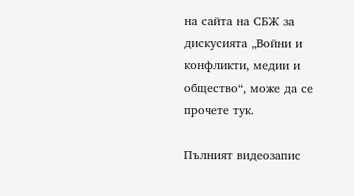на сайта на СБЖ за дискусията „Войни и конфликти, медии и общество“, може да се прочете тук.

Пълният видеозапис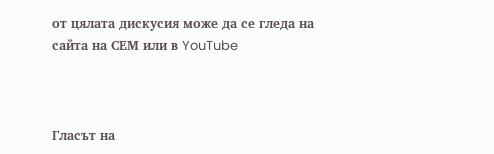от цялата дискусия може да се гледа на сайта на СЕМ или в YouTube



Гласът на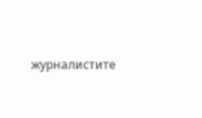журналистите